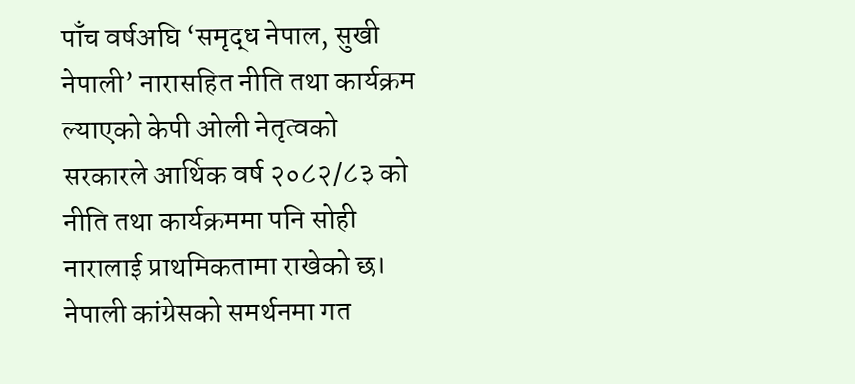पाँच वर्षअघि ‘समृद्ध नेपाल, सुखी नेपाली’ नारासहित नीति तथा कार्यक्रम ल्याएको केपी ओली नेतृत्वको सरकारले आर्थिक वर्ष २०८२/८३ को नीति तथा कार्यक्रममा पनि सोही नारालाई प्राथमिकतामा राखेको छ।
नेपाली कांग्रेसको समर्थनमा गत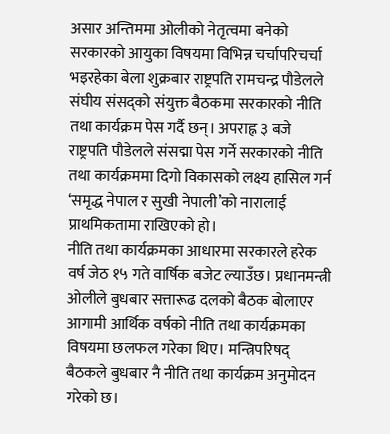असार अन्तिममा ओलीको नेतृत्वमा बनेको सरकारको आयुका विषयमा विभिन्न चर्चापरिचर्चा भइरहेका बेला शुक्रबार राष्ट्रपति रामचन्द्र पौडेलले संघीय संसद्को संयुक्त बैठकमा सरकारको नीति तथा कार्यक्रम पेस गर्दै छन्। अपराह्न ३ बजे राष्ट्रपति पौडेलले संसद्मा पेस गर्ने सरकारको नीति तथा कार्यक्रममा दिगो विकासको लक्ष्य हासिल गर्न ‘समृद्ध नेपाल र सुखी नेपाली’को नारालाई प्राथमिकतामा राखिएको हो।
नीति तथा कार्यक्रमका आधारमा सरकारले हरेक वर्ष जेठ १५ गते वार्षिक बजेट ल्याउँछ। प्रधानमन्त्री ओलीले बुधबार सत्तारूढ दलको बैठक बोलाएर आगामी आर्थिक वर्षको नीति तथा कार्यक्रमका विषयमा छलफल गरेका थिए। मन्त्रिपरिषद् बैठकले बुधबार नै नीति तथा कार्यक्रम अनुमोदन गरेको छ।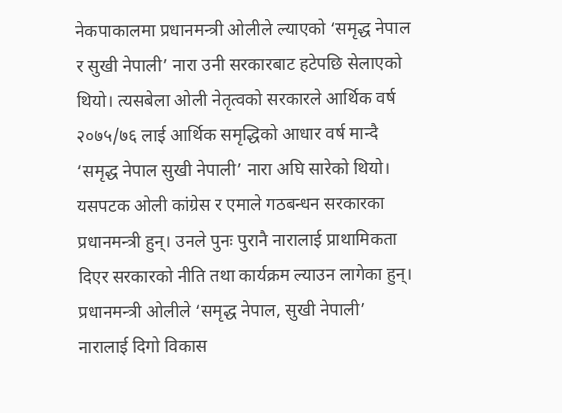नेकपाकालमा प्रधानमन्त्री ओलीले ल्याएको ‘समृद्ध नेपाल र सुखी नेपाली’ नारा उनी सरकारबाट हटेपछि सेलाएको थियो। त्यसबेला ओली नेतृत्वको सरकारले आर्थिक वर्ष २०७५/७६ लाई आर्थिक समृद्धिको आधार वर्ष मान्दै ‘समृद्ध नेपाल सुखी नेपाली’ नारा अघि सारेको थियो।
यसपटक ओली कांग्रेस र एमाले गठबन्धन सरकारका प्रधानमन्त्री हुन्। उनले पुनः पुरानै नारालाई प्राथामिकता दिएर सरकारको नीति तथा कार्यक्रम ल्याउन लागेका हुन्। प्रधानमन्त्री ओलीले ‘समृद्ध नेपाल, सुखी नेपाली’ नारालाई दिगो विकास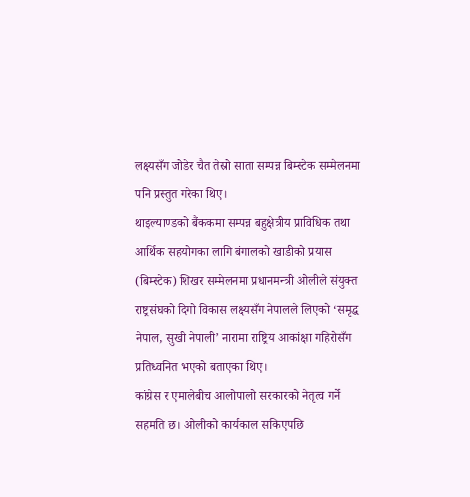लक्ष्यसँग जोडेर चैत तेस्रो साता सम्पन्न बिम्स्टेक सम्मेलनमा पनि प्रस्तुत गरेका थिए।
थाइल्याण्डको बैंककमा सम्पन्न बहुक्षेत्रीय प्राविधिक तथा आर्थिक सहयोगका लागि बंगालको खाडीको प्रयास (बिम्स्टेक) शिखर सम्मेलनमा प्रधानमन्त्री ओलीले संयुक्त राष्ट्रसंघको दिगो विकास लक्ष्यसँग नेपालले लिएको ‘समृद्ध नेपाल, सुखी नेपाली’ नारामा राष्ट्रिय आकांक्षा गहिरोसँग प्रतिध्वनित भएको बताएका थिए।
कांग्रेस र एमालेबीच आलोपालो सरकारको नेतृत्व गर्ने सहमति छ। ओलीको कार्यकाल सकिएपछि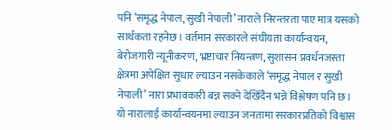पनि ‘समृद्ध नेपाल, सुखी नेपाली’ नाराले निरन्तरता पाए मात्र यसको सार्थकता रहनेछ। वर्तमान सरकारले संघीयता कार्यान्वयन, बेरोजगारी न्यूनीकरण, भ्रष्टाचार नियन्त्रण, सुशासन प्रवर्धनजस्ता क्षेत्रमा अपेक्षित सुधार ल्याउन नसकेकाले ‘समृद्ध नेपाल र सुखी नेपाली’ नारा प्रभावकारी बन्न सक्ने देखिँदैन भन्ने विश्लेषण पनि छ। यो नारालाई कार्यान्वयनमा ल्याउन जनतामा सरकारप्रतिको विश्वास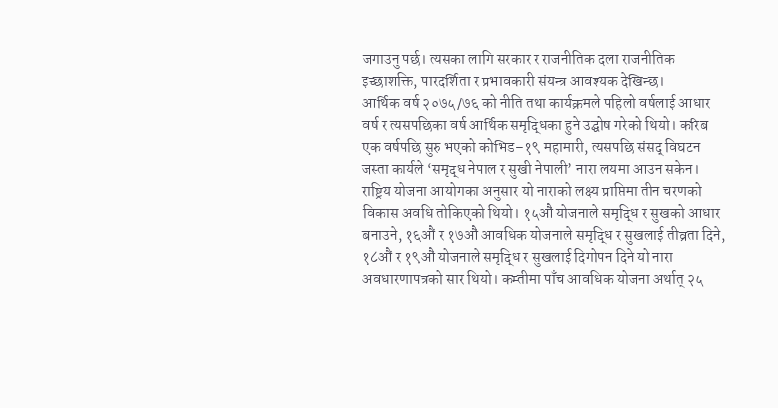जगाउनु पर्छ। त्यसका लागि सरकार र राजनीतिक दला राजनीतिक इच्छाशक्ति, पारदर्शिता र प्रभावकारी संयन्त्र आवश्यक देखिन्छ।
आर्थिक वर्ष २०७५/७६ को नीति तथा कार्यक्रमले पहिलो वर्षलाई आधार वर्ष र त्यसपछिका वर्ष आर्थिक समृद्धिका हुने उद्घोष गरेको थियो। करिब एक वर्षपछि सुरु भएको कोभिड–१९ महामारी, त्यसपछि संसद् विघटन जस्ता कार्यले ‘समृद्ध नेपाल र सुखी नेपाली’ नारा लयमा आउन सकेन।
राष्ट्रिय योजना आयोगका अनुसार यो नाराको लक्ष्य प्राप्तिमा तीन चरणको विकास अवधि तोकिएको थियो। १५औं योजनाले समृद्धि र सुखको आधार बनाउने, १६औं र १७औं आवधिक योजनाले समृद्धि र सुखलाई तीव्रता दिने, १८औं र १९औं योजनाले समृद्धि र सुखलाई दिगोपन दिने यो नारा अवधारणापत्रको सार थियो। कम्तीमा पाँच आवधिक योजना अर्थात् २५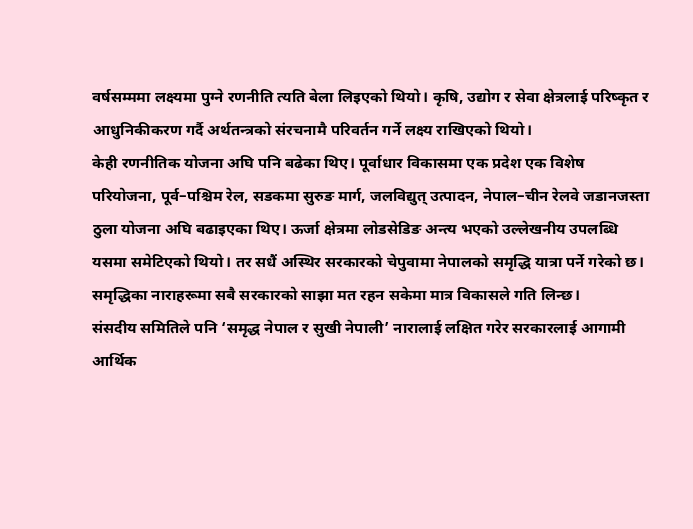वर्षसम्ममा लक्ष्यमा पुग्ने रणनीति त्यति बेला लिइएको थियो। कृषि, उद्योग र सेवा क्षेत्रलाई परिष्कृत र आधुनिकीकरण गर्दै अर्थतन्त्रको संरचनामै परिवर्तन गर्ने लक्ष्य राखिएको थियो।
केही रणनीतिक योजना अघि पनि बढेका थिए। पूर्वाधार विकासमा एक प्रदेश एक विशेष परियोजना, पूर्व–पश्चिम रेल, सडकमा सुरुङ मार्ग, जलविद्युत् उत्पादन, नेपाल–चीन रेलवे जडानजस्ता ठुला योजना अघि बढाइएका थिए। ऊर्जा क्षेत्रमा लोडसेडिङ अन्त्य भएको उल्लेखनीय उपलब्धि यसमा समेटिएको थियो। तर सधैं अस्थिर सरकारको चेपुवामा नेपालको समृद्धि यात्रा पर्ने गरेको छ। समृद्धिका नाराहरूमा सबै सरकारको साझा मत रहन सकेमा मात्र विकासले गति लिन्छ।
संसदीय समितिले पनि ‘समृद्ध नेपाल र सुखी नेपाली’ नारालाई लक्षित गरेर सरकारलाई आगामी आर्थिक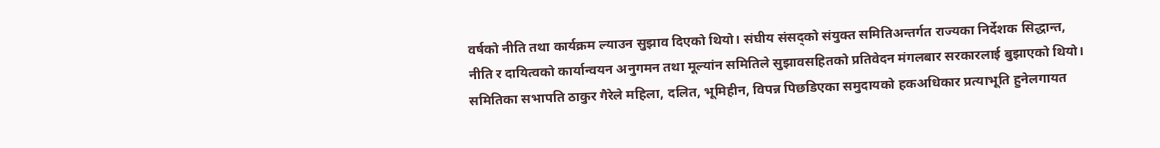वर्षको नीति तथा कार्यक्रम ल्याउन सुझाव दिएको थियो। संघीय संसद्को संयुक्त समितिअन्तर्गत राज्यका निर्देशक सिद्धान्त, नीति र दायित्वको कार्यान्वयन अनुगमन तथा मूल्यांन समितिले सुझावसहितको प्रतिवेदन मंगलबार सरकारलाई बुझाएको थियो।
समितिका सभापति ठाकुर गैरेले महिला, दलित, भूमिहीन, विपन्न पिछडिएका समुदायको हकअधिकार प्रत्याभूति हुनेलगायत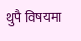थुपै विषयमा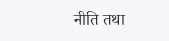नीति तथा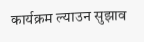कार्यक्रम ल्याउन सुझाव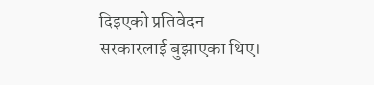दिइएको प्रतिवेदन सरकारलाई बुझाएका थिए।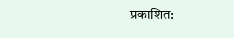प्रकाशित: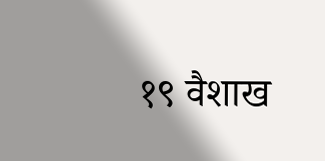१९ वैशाख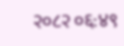२०८२ ०६:४९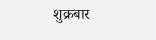शुक्रबार